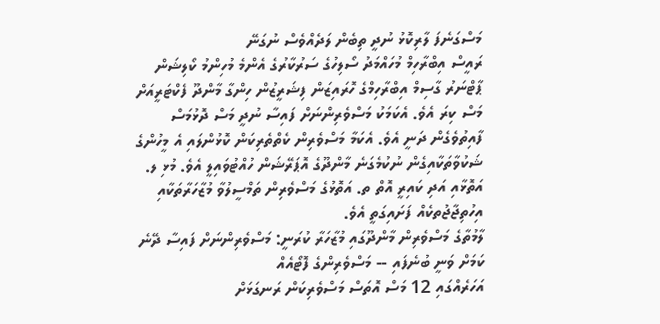މަސްގަނެފަ ލާރިކޮޅު ނުދީ ތިބެން ލަދެއްވެސް ނުގަނޭ
ރައީސް އިބްރާހިމް މުހައްމަދު ސޯލިހުގެ ސަރުކާރުގެ އެންމެ މުހިންމު ކޯލިޝަން ޕާޓްނަރު ގާސިމް އިބްރާހިމްގެ ހޮރައިޒަން ފިޝަރީޒުން ހިންގާ މާންދޫ ފެކްޓަރީއަށް މަސް ކިރަ އެވެ. އެކަމަކު މަސްވެރިންނަށް ފައިސާ ނުދީ މަސް ދޮޅުމަސް ފާއިތުވެގެން ދަނީ އެވެ. އެކަމާ މަސްވެރިން ކެތްތެރިކަން ކޮޅުންލައި އެ މީހުންގެ ޝަކުވާތަކާއިގެން ނުކުމެގަނެ މާންދޫގެ އޮޕަރޭޝަން ހުއްޓުވައިލީ އެވެ. މުޅި ލ. އަތޮޅާއި އަދި ކައިރީ އޮތް ތ. އަތޮޅުގެ މަސްވެރިން ތަމްސީލުވާ މުޒާހަރާތަކާއި އިހުތިޖާޖުތކެއް ފަށައިގަތީ އެވެ.
ލާމުތާގެ މަސްވެރިން މާންދޫގައި މުޒާހަރާ ކުރަނީ: މަސްވެރިންނަށް ފައިސާ ދޭނެ ކަމަށް ވަނީ ބުނެފައި -- މަސްވެރިންގެ ފޮޓޯއެއް
އަހަރެއްގައި 12 މަސް އޮތަސް މަސްވެރިކަން ރަނގަޅަށް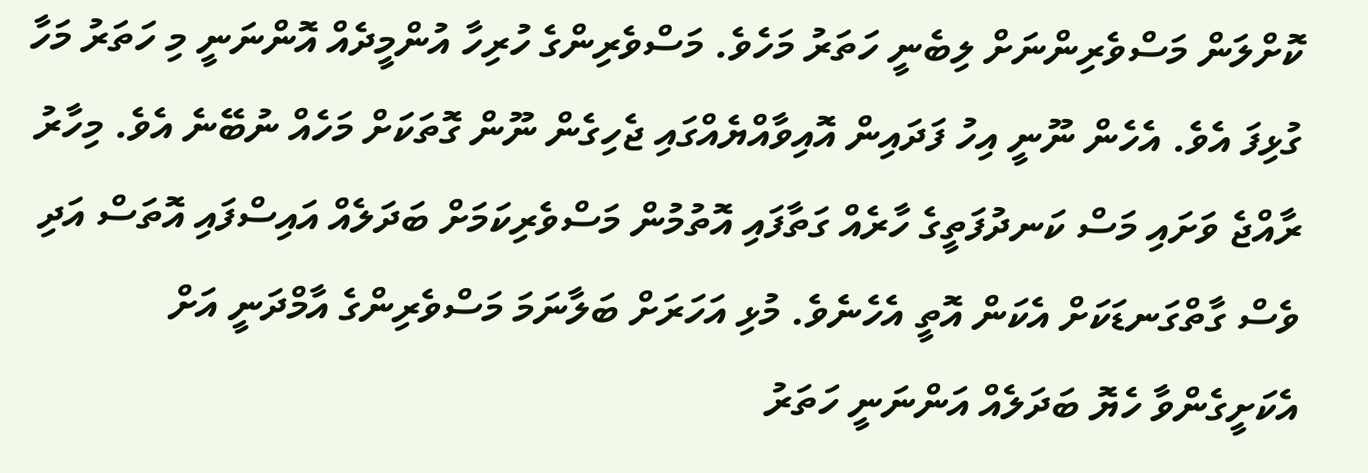ކޮށްލަން މަސްވެރިންނަށް ލިބެނީ ހަތަރު މަހެވެ. މަސްވެރިންގެ ހުރިހާ އުންމީދެއް އޮންނަނީ މި ހަތަރު މަހާ ގުޅިފަ އެވެ. އެހެން ނޫނީ އިހު ފަދައިން އޮއިވާއްޔެއްގައި ޖެހިގެން ނޫން ގޮތަކަށް މަހެއް ނުބޭނެ އެވެ. މިހާރު ރާއްޖެ ވަށައި މަސް ކަނދުފަތީގެ ހާރެއް ގަތާފައި އޮތުމުން މަސްވެރިކަމަށް ބަދަލެއް އައިސްފައި އޮތަސް އަދި ވެސް ގާތްގަނޑަކަށް އެކަން އޮތީ އެހެނެވެ. މުޅި އަހަރަށް ބަލާނަމަ މަސްވެރިންގެ އާމްދަނީ އަށް އެކަށީގެންވާ ހެޔޮ ބަދަލެއް އަންނަނީ ހަތަރު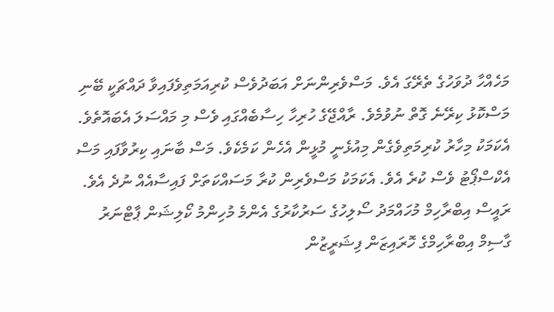މަހެއްހާ ދުވަހުގެ ތެރޭގަ އެވެ. މަސްވެރިންނަށް އަބަދުވެސް ކުރިއަމަތިވެފައިވާ ދައްޗަކީ ބޭނި މަސްކޮޅު ކިރޭނެ ގޮތް ނުވުމެވެ. ރާއްޖޭގެ ހުރިހާ ހިސާބެއްގައި ވެސް މި މައްސަލަ އެބައޮތެވެ. އެކަމަކު މިހާރު ކުރިމަތިވެގެން މިއުޅެނީ މުޅީން އެހެން ކަމެކެވެ. މަސް ބާނައި ކިރުވާފައި މަސް އެކްސްޕޯޓު ވެސް ކުރެ އެވެ. އެކަމަކު މަސްވެރިން ކުރާ މަސައްކަތަށް ފައިސާއެއް ނުދެ އެވެ.
ރައީސް އިބްރާހިމް މުހައްމަދު ސޯލިހުގެ ސަރުކާރުގެ އެންމެ މުހިންމު ކޯލިޝަން ޕާޓްނަރު ގާސިމް އިބްރާހިމްގެ ހޮރައިޒަން ފިޝަރީޒުން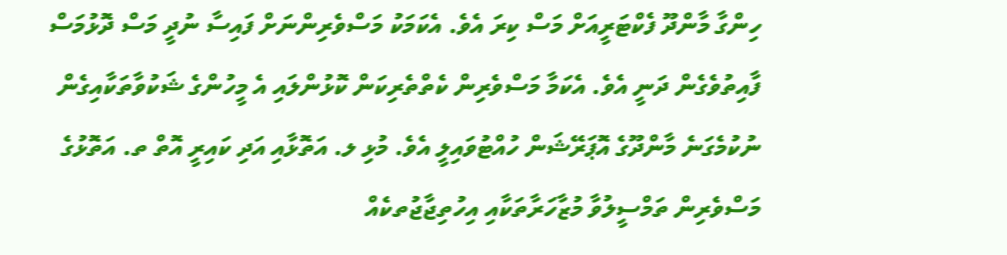ހިންގާ މާންދޫ ފެކްޓަރީއަށް މަސް ކިރަ އެވެ. އެކަމަކު މަސްވެރިންނަށް ފައިސާ ނުދީ މަސް ދޮޅުމަސް ފާއިތުވެގެން ދަނީ އެވެ. އެކަމާ މަސްވެރިން ކެތްތެރިކަން ކޮޅުންލައި އެ މީހުންގެ ޝަކުވާތަކާއިގެން ނުކުމެގަނެ މާންދޫގެ އޮޕަރޭޝަން ހުއްޓުވައިލީ އެވެ. މުޅި ލ. އަތޮޅާއި އަދި ކައިރީ އޮތް ތ. އަތޮޅުގެ މަސްވެރިން ތަމްސީލުވާ މުޒާހަރާތަކާއި އިހުތިޖާޖުތކެއް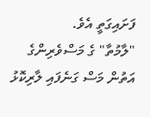ފަށައިގަތީ އެވެ.
"ލާމުތާ" ގެ މަސްވެރިންގެ އަތުން މަސް ގަނެފައި ލާރިކޮޅު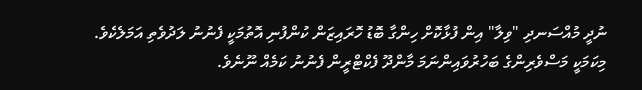ނުދީ މުއްސަނދި "ވިލާ" އިން ފުޅާކޮށް ހިންގާ ބޮޑު ހޮރައިޒަން ކުންފުނި އޮތުމަކީ ފެނުނު ލަދުވެތި އަމަލެކެވެ.
މިކަމަކީ މަސްވެރިންގެ ބަހުރުވައިންނަމަ މާންދޫ ފެކްޓްރީން ފެނުނު ކަމެއް ނޫނެވެ.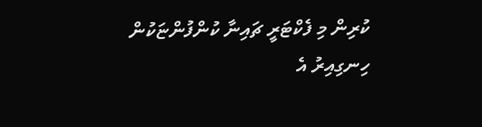ކުރިން މި ފެކްޓަރީ ޗައިނާ ކުންފުންޏަކުން ހިނގިއިރު އެ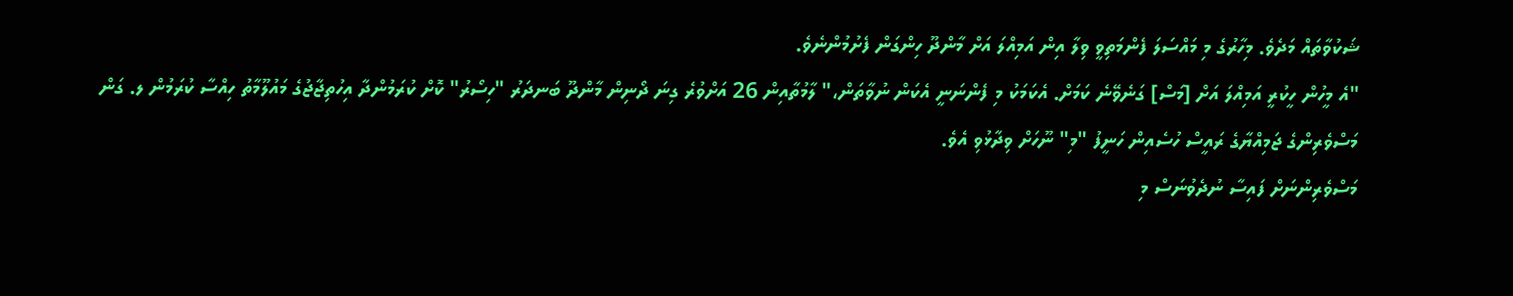ޝަކުވާތައް މަދެވެ. މިހާރުގެ މި މައްސަލަ ފެންމަތިވީ ވިލާ އިން އަމިއްލަ އަށް މާންދޫ ހިންގަން ފެށުމުންނެވެ.
"އެ މީހުން ހީކުރީ އަމިއްލަ އަށް [މަސް] ގަނެވޭނެ ކަމަށް. އެކަމަކު މި ފެންނަނީ އެކަން ނުވާތަން،" ލާމުތާއިން 26 އަށްވުރެ ގިނަ ދޯނިން މާންދޫ ބަނދަރު "ހިސޯރު" ކޮށް ކުރަމުންދާ އިހުތިޖާޖުގެ މައުލޫމާތު ހިއްސާ ކުރަމުން ލ. ގަން މަސްވެރިންގެ ޖަމިއްޔާގެ ރައީސް ހުސެއިން ހަނީފު "މި" ނޫހަށް ވިދާޅުވި އެވެ.
މަސްވެރިންނަށް ފައިސާ ނުދެވުނަސް މި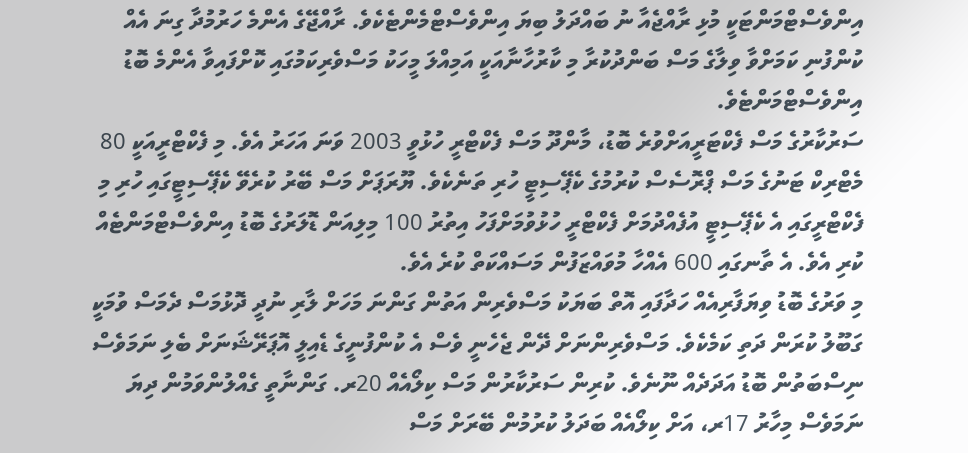އިންވެސްޓްމަންޓަކީ މުޅި ރާއްޖެއާ ނު ބައްދަލު ބިޔަ އިންވެސްޓްމެންޓެކެވެ. ރާއްޖޭގެ އެންމެ ހަރުމުދާ ގިނަ އެއް ކުންފުނި ކަމަށްވާ ވިލާގެ މަސް ބަންދުކުރާ މި ކާރުހާނާއަކީ އަމިއްލަ މީހަކު މަސްވެރިކަމުގައި ކޮށްފައިވާ އެންމެ ބޮޑު އިންވެސްޓްމަންޓެވެ.
ސަރުކާރުގެ މަސް ފެކްޓަރީއަށްވުރެ ބޮޑު، މާންދޫ މަސް ފެކްޓްރީ ހުޅުވީ 2003 ވަނަ އަހަރު އެވެ. މި ފެކްޓްރީއަކީ 80 މެޓްރިކް ޓަނުގެ މަސް ޕްރޮސެސް ކުރުމުގެ ކެޕޭސިޓީ ހުރި ތަނެކެވެ. ޔޫރަޕަށް މަސް ބޭރު ކުރެވޭ ކެޕޭސިޓީގައި ހުރި މި ފެކްޓްރީގައި އެ ކެޕޭސިޓީ އުފެއްދުމަށް ފެކްޓްރީ ހުޅުވުމަށްފަހު އިތުރު 100 މިލިއަން ޑޮލަރުގެ ބޮޑު އިންވެސްޓްމަންޓެއް ކުރި އެވެ. އެ ތާނގައި 600 އެއްހާ މުވައްޒަފުން މަސައްކަތް ކުރެ އެވެ.
މި ވަރުގެ ބޮޑު ވިޔަފާރިއެއް ހަދާފައި އޮތް ބަޔަކު މަސްވެރިން އަތުން ގަންނަ މަހަށް ލާރި ނުދީ ދޮޅުމަސް ދެމަސް ވުމަކީ ގަބޫލު ކުރަން ދަތި ކަމެކެވެ. މަސްވެރިންނަށް ދޭން ޖެހެނީ ވެސް އެ ކުންފުނީގެ ޑެއިލީ އޮޕަރޭޝަނަށް ބެލި ނަމަވެސް ނިސްބަތުން ބޮޑު އަދަދެއް ނޫނެވެ. ކުރިން ސަރުކާރުން މަސް ކިލޯއެއް 20ރ. ގަންނާތީ ގެއްލުންވަމުން ދިޔަ ނަމަވެސް މިހާރު 17ރ، އަށް ކިލޯއެއް ބަދަލު ކުރުމުން ބޭރަށް މަސް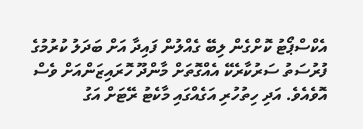އެކްސްޕޯޓު ކޮށްގެން ލިބޭ ގެއްލުން ފައިދާ އަށް ބަދަލު ކުރުމުގެ ފުރުސަތު ސަރުކާރެކޭ އެއްގޮތަށް މާންދޫ ހޮރައިޒަންއަށް ވެސް އޮވެއެވެ. އަދި ހިތުހުރި އަގެއްގައި މާކެޓު ރޭޓަށް އަގު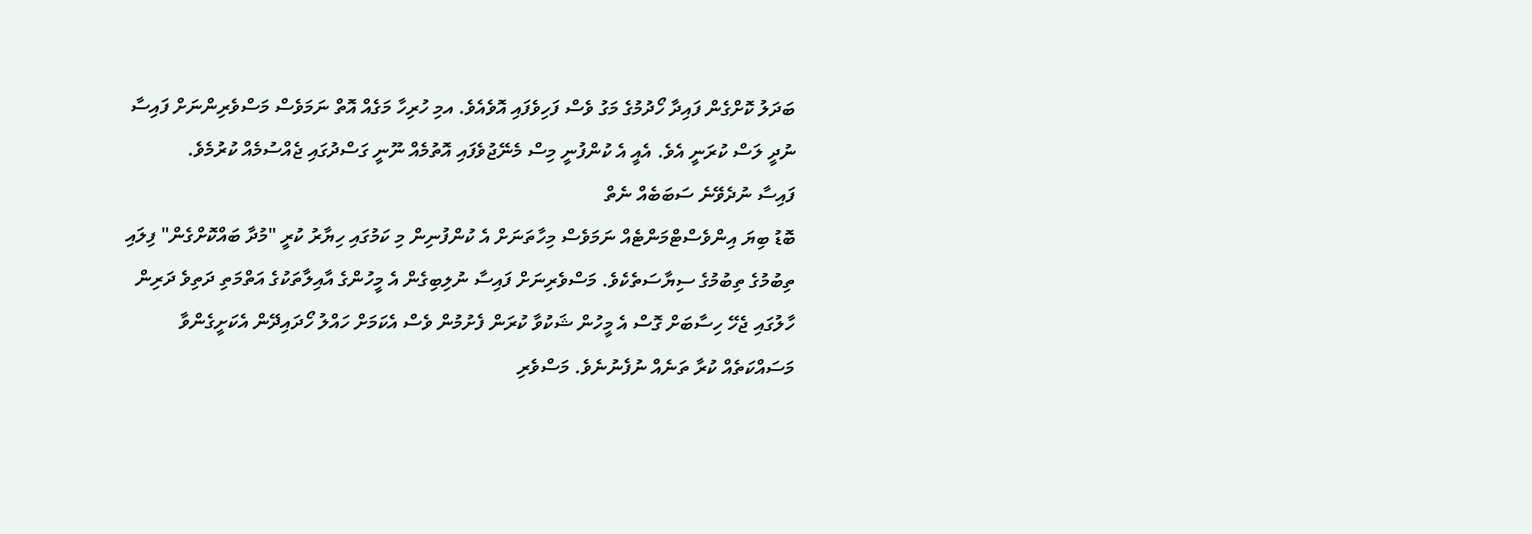ބަދަލު ކޮށްގެން ފައިދާ ހޯދުމުގެ މަގު ވެސް ފަހިވެފައި އޮވެއެވެ. އމި ހުރިހާ މަގެއް އޮތް ނަމަވެސް މަސްވެރިންނަށް ފައިސާ ނުދީ ލަސް ކުރަނީ އެވެ. އެއީ އެ ކުންފުނީ މިސް މެނޭޖުވެފައި އޮތުމެއް ނޫނީ ގަސްދުގައި ޖެއްސުމެއް ކުރުމެވެ.
ފައިސާ ނުދެވޭނެ ސަބަބެއް ނެތް
ބޮޑު ބިޔަ އިންވެސްޓްމަންޓެއް ނަމަވެސް މިހާތަނަށް އެ ކުންފުނިން މި ކަމުގައި ހިޔާރު ކުރީ "މުދާ ބައްކޮށްގެން" ފިލައި ތިބުމުގެ ތިބުމުގެ ސިޔާސަތެކެވެ. މަސްވެރިނަށް ފައިސާ ނުލިބިގެން އެ މީހުންގެ އާއިލާތަކުގެ އަތްމަތި ދަތިވެ ދަރިން ހާލުގައި ޖެހޭ ހިސާބަށް ގޮސް އެ މީހުން ޝަކުވާ ކުރަން ފެށުމުން ވެސް އެކަމަށް ހައްލު ހޯދައިދޭން އެކަށީގެންވާ މަސައްކަތެއް ކުރާ ތަނެއް ނުފެނުނެވެ. މަސްވެރި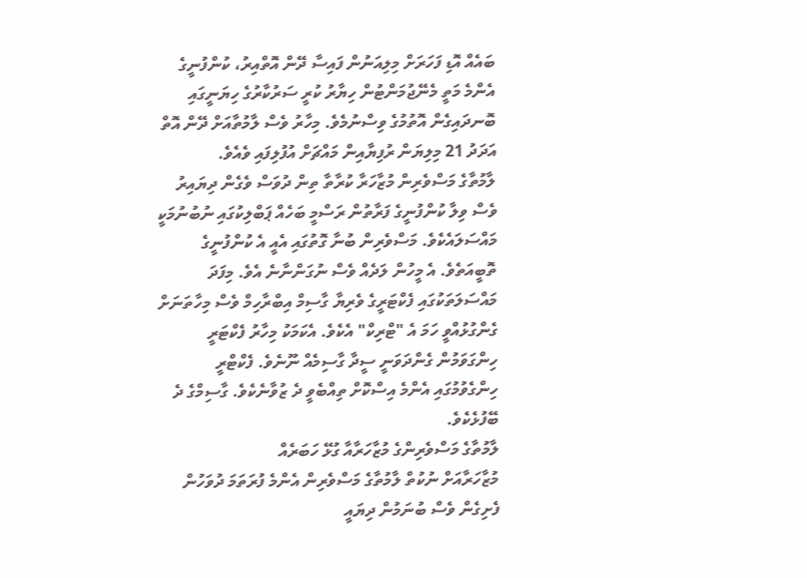ބައެއް އޮޑި ފަހަރަށް މިލިއަނުން ފައިސާ ދޭން އޮތްއިރު، ކުންފުނީގެ އެންމެ މަތީ މެނޭޖުމަންޓުން ހިޔާރު ކުރީ ސަރުކާރުގެ ހިޔަނީގައި ބޮނދައިގެން އޮތުމުގެ ވިސްނުމެވެ. މިހާރު ވެސް ލާމުތާއަށް ދޭން އޮތް އަދަދު 21 މިލިޔަން ރުފިޔާއިން މައްޗަށް އުފުލިފައި ވެއެވެ.
ލާމުތާގެ މަސްވެރިން މުޒާހަރާ ކުރާތާ ތިން ދުވަސް ވެގެން ދިޔައިރު ވެސް ވިލާ ކުންފުނީގެ ފަރާތުން ރަސްމީ ބަހެއް ޕަބްލިކުގައި ނުބުނުމަކީ މައްސަލައެކެވެ. މަސްވެރިން ބުނާ ގޮތުގައި އެއީ އެ ކުންފުނީގެ ތޮބީއަތެވެ. އެ މީހުން ލަދެއް ވެސް ނުގަންނާނެ އެވެ. މިފަދަ މައްސަލަތަކުގައި ފެކްޓަރީގެ ވެރިޔާ ގާސިމް އިބްރާހިމް ވެސް މިހާތަނަށް ގެންގުޅުއްވީ ހަމަ އެ "ޓްރިކް" އެކެވެ. އެކަމަކު މިހާރު ފެކްޓަރީ ހިންގަވަމުން ގެންދަވަނީ ސީދާ ގާސިމެއް ނޫނެވެ. ފެކްޓްރީ ހިންގެވުމުގައި އެންމެ އިސްކޮށް ތިއްބެވީ ދެ ޒުވާނެކެވެ. ގާސިމްގެ ދެ ބޭފުޅެކެވެ.
ލާމުތާގެ މަސްވެރިންގެ މުޒާހަރާއާ ގުޅޭ ހަބަރެއް
މުޒާހަރާއަށް ނުކުތް ލާމުތާގެ މަސްވެރިން އެންމެ ފުރަތަމަ ދުވަހުން ފެށިގެން ވެސް ބުނަމުން ދިޔައީ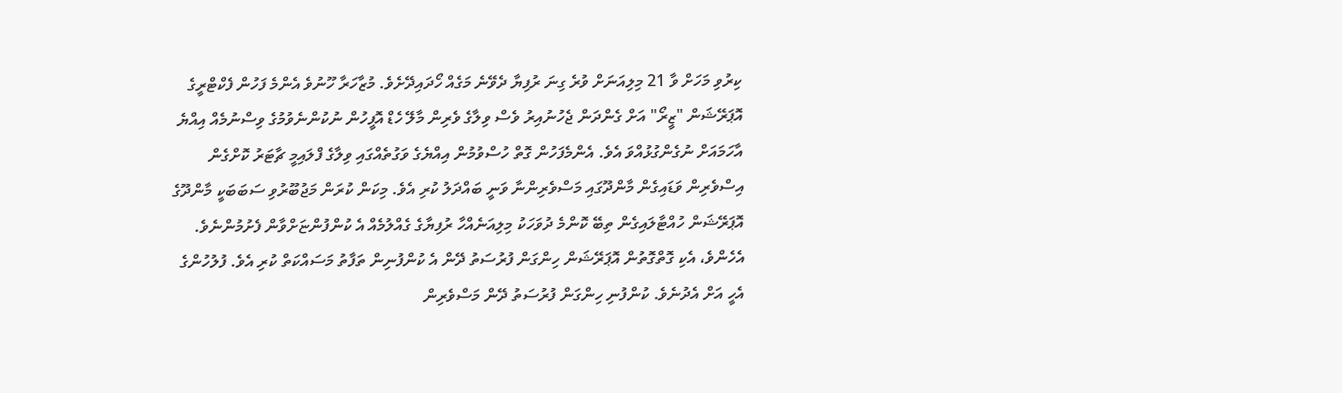ކިރުވި މަހަށް ވާ 21 މިލިއަނަށް ވުރެ ގިނަ ރުފިޔާ ދެވޭނެ މަގެއް ހޯދައިދޭށެވެ. މުޒާހަރާ ހޫނުވެ އެންމެ ފަހުން ފެކްޓްރީގެ އޮޕަރޭޝަން "ޒީރޯ" އަށް ގެންދަން ޖެހުނުއިރު ވެސް ވިލާގެ ވެރިން މާލޭ ހެޑް އޮފީހުން ނުކުންނެވުމުގެ ވިސްނުމެއް އިއްޔެ އާހަމައަށް ނުގެންގުޅުއްވަ އެވެ. އެންމެފަހުން ގޮތް ހުސްވުމުން އިއްޔެގެ ވަގުތެއްގައި ވިލާގެ ފްލައިމީ ޗާޓަރު ކޮށްގެން އިސްވެރިން ވަޑައިގެން މާންދޫގައި މަސްވެރިންނާ ވަނީ ބައްދަލު ކުރި އެވެ. މިކަން ކުރަން މަޖުބޫރުވި ސަބަބަކީ މާންދޫގެ އޮޕަރޭޝަން ހުއްޓާލައިގެން ތިބޭ ކޮންމެ ދުވަހަކު މިލިއަނެއްހާ ރުފިޔާގެ ގެއްލުމެއް އެ ކުންފުންޏަށްވާން ފެށުމުންނެވެ. އެހެންވެ، އެކި ގޮތްގޮތުން އޮޕަރޭޝަން ހިންގަން ފުރުސަތު ދޭން އެ ކުންފުނިން ތަފާތު މަސައްކަތް ކުރި އެވެ. ފުލުހުންގެ އެހީ އަށް އެދުނެވެ. ކުންފުނި ހިންގަން ފުރުސަތު ދޭން މަސްވެރިން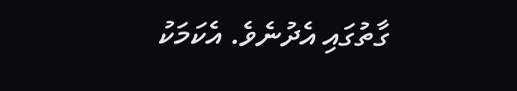ގާތުގައި އެދުނެވެ. އެކަމަކު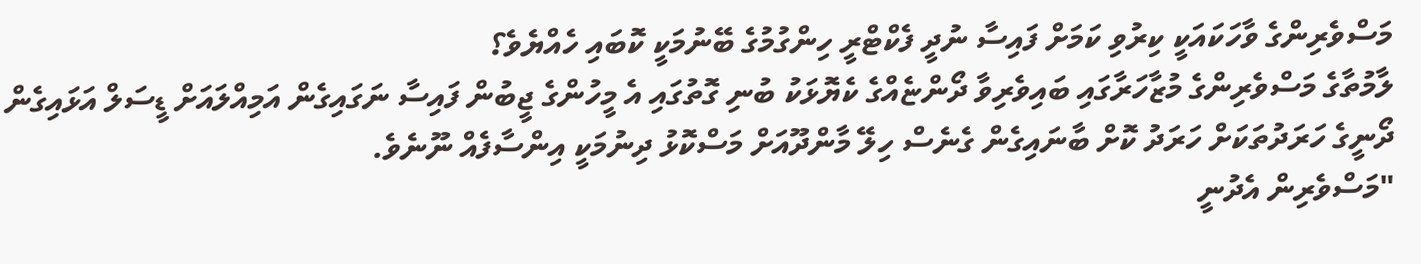މަސްވެރިންގެ ވާހަކައަކީ ކިރުވި ކަމަށް ފައިސާ ނުދީ ފެކްޓްރީ ހިންގުމުގެ ބޭނުމަކީ ކޮބައި ހެއްޔެވެ؟
ލާމުތާގެ މަސްވެރިންގެ މުޒާހަރާގައި ބައިވެރިވާ ދޯންޏެއްގެ ކެޔޮޅަކު ބުނި ގޮތުގައި އެ މީހުންގެ ޖީބުން ފައިސާ ނަގައިގެން އަމިއްލައަށް ޑީސަލް އަޅައިގެން ދޯނީގެ ހަރަދުތަކަށް ހަރަދު ކޮށް ބާނައިގެން ގެނެސް ހިލޭ މާންދޫއަށް މަސްކޮޅު ދިނުމަކީ އިންސާފެއް ނޫނެވެ.
"މަސްވެރިން އެދުނީ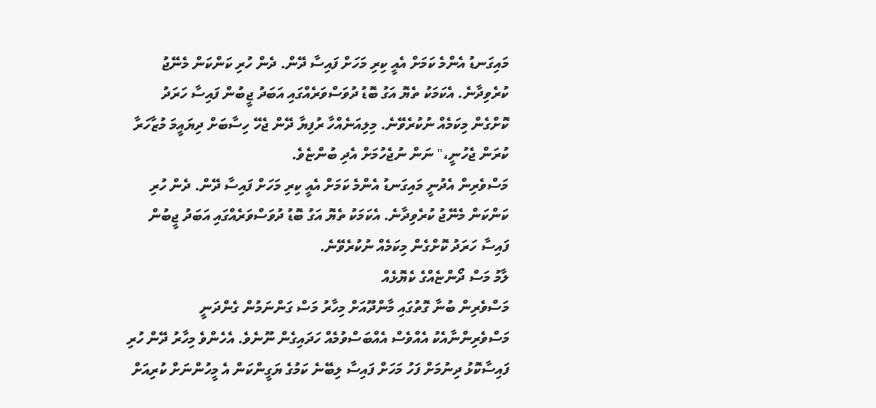މައިގަނޑު އެންމެ ކަމަށް އެއީ ކިރި މަހަށް ފައިސާ ދޭން. ދެން ހުރި ކަންކަން މެނޭޖު ކުރެވިދާނެ. އެކަމަކު ތެޔޮ އަގު ބޮޑު ދުވަސްވަރެއްގައި އަބަދު ޖީބުން ފައިސާ ހަރަދު ކޮށްގެން މިކަމެއް ނުކުރެވޭނެ. މިލިއަނެއްހާ ރުފިޔާ ދޭން ޖެހޭ ހިސާބަށް ދިޔައީމަ މުޒާހަރާ ކުރަން ޖެހުނީ،" ނަން ނުޖެހުމަށް އެދި ބުންޏެވެ.
މަސްވެރިން އެދުނީ މައިގަނޑު އެންމެ ކަމަށް އެއީ ކިރި މަހަށް ފައިސާ ދޭން. ދެން ހުރި ކަންކަން މެނޭޖު ކުރެވިދާނެ. އެކަމަކު ތެޔޮ އަގު ބޮޑު ދުވަސްވަރެއްގައި އަބަދު ޖީބުން ފައިސާ ހަރަދު ކޮށްގެން މިކަމެއް ނުކުރެވޭނެ.
ލާމު މަސް ދޯންޏެއްގެ ކެޔޮޅެއް
މަސްވެރިން ބުނާ ގޮތުގައި މާންދޫއަށް މިހާރު މަސް ގަންނަމުން ގެންދަނީ މަސްވެރިންނާއެކު އެއްވެސް އެއްބަސްވުމެއް ހަދައިގެން ނޫނެވެ. އެހެންވެ މިހާރު ދޭން ހުރި ފައިސާކޮޅު ދިނުމަށް ފަހު މަހަށް ފައިސާ ލިބޭނެ ކަމުގެ ޔަގީންކަން އެ މީހުންނަށް ކުރިއަށް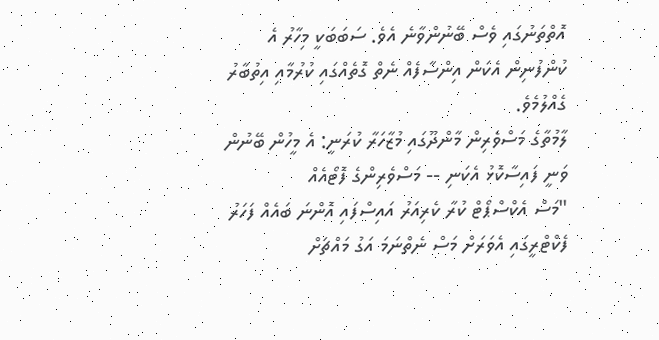އޮތްތަނުގައި ވެސް ބޭނުންވާނެ އެވެ. ސަބަބަކީ މިހާރު އެ ކުންފުނިން އެކަން އިންސާފެއް ނެތް ގޮތެއްގައި ކުރުމާއި އިތުބާރު ގެއްލުމެވެ.
ލާމުތާގެ މަސްވެރިން މާންދޫގައި މުޒާހަރާ ކުރަނީ: އެ މީހުން ބޭނުން ވަނީ ފައިސާކޮޅު އެކަނި -- މަސްވެރިންގެ ފޮޓޯއެއް
"މަސް އެކްސްޕޯޓް ކުރާ ކެރިއަރު އައިސްފައި އޮންނަ ބައެއް ފަހަރު ފެކްޓްރީގައި އެވަރަށް މަސް ނެތްނަމަ އަގު މައްޗަށް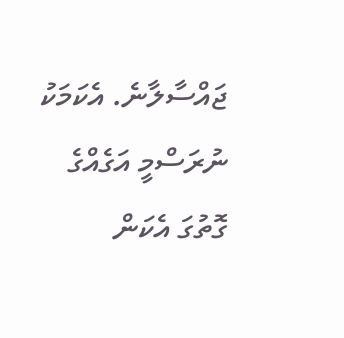ޖައްސާލާނެ. އެކަމަކު ނުރަސްމީ އަގެއްގެ ގޮތުގަ އެކަން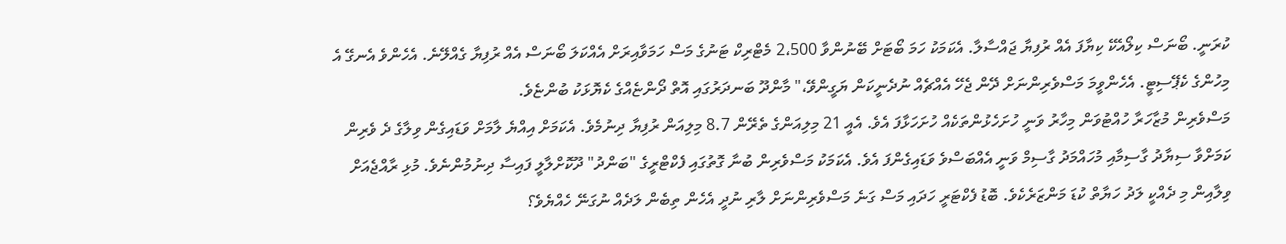ކުރަނީ. ބޯނަސް ކިލޯއެކޭ ކިޔާފަ އެއް ރުފިޔާ ޖައްސާލާ. އެކަމަކު ހަމަ ބޯޓަށް ބޭނުންވާ 2،500 މެޓްރިކް ޓަނުގެ މަސް ހަމަވާއިރަށް އެއްކަލަ ބޯނަސް އެއް ރުފިޔާ ގެއްލޭނެ. އެހެންވެ އެނގޭ އެ މިހުންގެ ކެޕޭސިޓީ. އެހެންވީމަ މަސްވެރިންނަށް ދޭން ޖެހޭ އެއްޗެއް ނުދެނީކަން ޔަގީންވޭ،" މާންދޫ ބަނދަރުގައި އޮތް ދޯންޏެއްގެ ކެޔޮޅަކު ބުންޏެވެ.
މަސްވެރިން މުޒާހަރާ ހުއްޓުވަން މިހާރު ވަނީ ހުށަހެޅުންތަކެއް ހުށަހަޅާފަ އެވެ. އެއީ 21 މިލިއަންގެ ތެރޭން 8.7 މިލިއަން ރުފިޔާ ދިނުމެވެ. އެކަމަށް އިއްޔެ ލާމަށް ވަޑައިގެން ވިލާގެ ދެ ވެރިން ކަމަށްވާ ސިޔާދު ގާސިމާއި މުހައްމަދު ގާސިމް ވަނީ އެއްބަސްވެ ވަޑައިގެންފަ އެވެ. އެކަމަކު މަސްވެރިން ބުނާ ގޮތުގައި ފެކްޓްރީގެ "ބަންދު" ދޫކޮށްލާލީ ފައިސާ ދިނުމުންނެވެ. މުޅި ރާއްޖެއަށް ވިލާއިން މި ދެއްކީ ލަދު ހަޔާތް ކުޑަ މަންޒަރެކެވެ. ބޮޑު ފެކްޓަރީ ހަދައި މަސް ގަނެ މަސްވެރިންނަށް ލާރި ނުދީ އެހެން ތިބެން ލަދެއް ނުގަނޭ ހެއްޔެވެ؟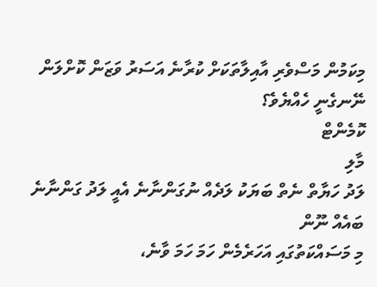މިކަމުން މަސްވެރި އާއިލާތަކަށް ކުރާނެ އަސަރު ވަޒަން ކޮށްލަން ނޭނގެނީ ހެއްޔެވެ؟
ކޮމެންޓް
މާލި
ލަދު ހަޔާތް ނެތް ބަޔަކު ލަދެއް ނުގަންނާނެ އެއީ ލަދު ގަންނާނެ ބައެއް ނޫން
މި މަސައްކަތުގައި އަހަރެމެން ހަމަ ހަމަ ވާނެ،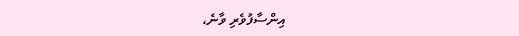އިންސާފުވެރި ވާނެ،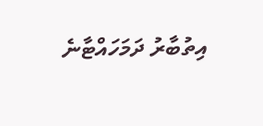އިތުބާރު ދަމަހައްޓާނެ